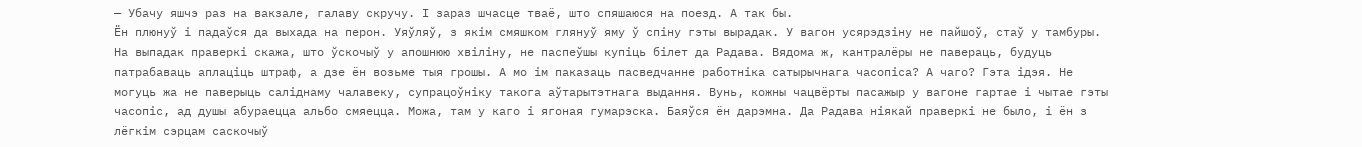— Убачу яшчэ раз на вакзале, галаву скручу. І зараз шчасце тваё, што спяшаюся на поезд. А так бы.
Ён плюнуў і падаўся да выхада на перон. Уяўляў, з якім смяшком глянуў яму ў спіну гэты вырадак. У вагон усярэдзіну не пайшоў, стаў у тамбуры. На выпадак праверкі скажа, што ўскочыў у апошнюю хвіліну, не паспеўшы купіць білет да Радава. Вядома ж, кантралёры не павераць, будуць патрабаваць аплаціць штраф, а дзе ён возьме тыя грошы. А мо ім паказаць пасведчанне работніка сатырычнага часопіса? А чаго? Гэта ідэя. Не могуць жа не паверыць саліднаму чалавеку, супрацоўніку такога аўтарытэтнага выдання. Вунь, кожны чацвёрты пасажыр у вагоне гартае і чытае гэты часопіс, ад душы абураецца альбо смяецца. Можа, там у каго і ягоная гумарэска. Баяўся ён дарэмна. Да Радава ніякай праверкі не было, і ён з лёгкім сэрцам саскочыў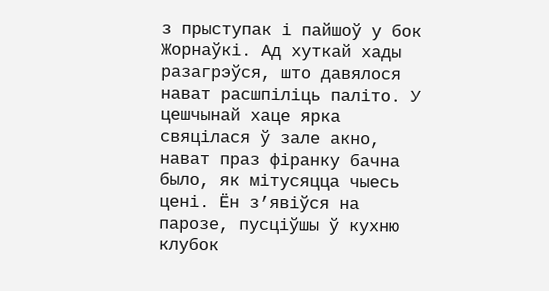з прыступак і пайшоў у бок Жорнаўкі. Ад хуткай хады разагрэўся, што давялося нават расшпіліць паліто. У цешчынай хаце ярка свяцілася ў зале акно, нават праз фіранку бачна было, як мітусяцца чыесь цені. Ён з’явіўся на парозе, пусціўшы ў кухню клубок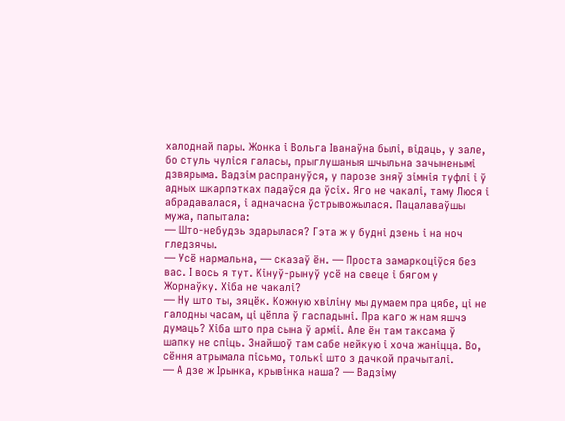халоднай пары. Жонка і Вольга Іванаўна былі, відаць, у зале, бо стуль чуліся галасы, прыглушаныя шчыльна зачыненымі дзвярыма. Вадзім распрануўся, у парозе зняў зімнія туфлі і ў адных шкарпэтках падаўся да ўсіх. Яго не чакалі, таму Люся і абрадавалася, і адначасна ўстрывожылася. Пацалаваўшы мужа, папытала:
— Што-небудзь здарылася? Гэта ж у будні дзень і на ноч гледзячы.
— Усё нармальна, — сказаў ён. — Проста замаркоціўся без вас. І вось я тут. Кінуў-рынуў усё на свеце і бягом у Жорнаўку. Хіба не чакалі?
— Ну што ты, зяцёк. Кожную хвіліну мы думаем пра цябе, ці не галодны часам, ці цёпла ў гаспадыні. Пра каго ж нам яшчэ думаць? Хіба што пра сына ў арміі. Але ён там таксама ў шапку не спіць. Знайшоў там сабе нейкую і хоча жаніцца. Во, сёння атрымала пісьмо, толькі што з дачкой прачыталі.
— А дзе ж Ірынка, крывінка наша? — Вадзіму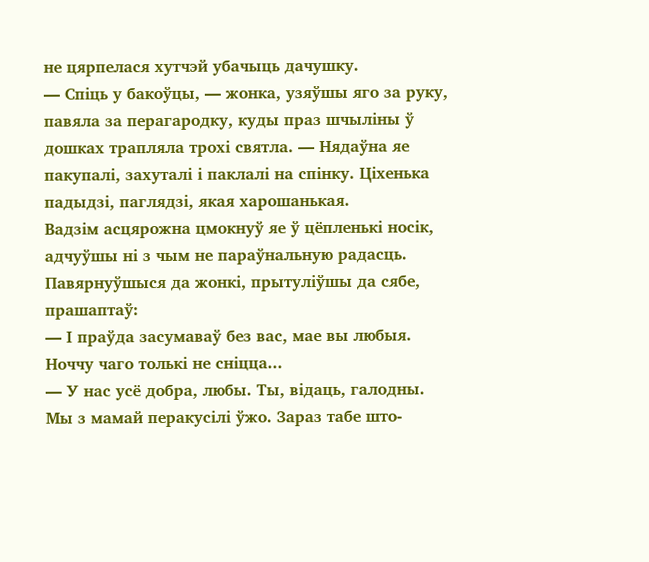не цярпелася хутчэй убачыць дачушку.
— Спіць у бакоўцы, — жонка, узяўшы яго за руку, павяла за перагародку, куды праз шчыліны ў дошках трапляла трохі святла. — Нядаўна яе пакупалі, захуталі і паклалі на спінку. Ціхенька падыдзі, паглядзі, якая харошанькая.
Вадзім асцярожна цмокнуў яе ў цёпленькі носік, адчуўшы ні з чым не параўнальную радасць. Павярнуўшыся да жонкі, прытуліўшы да сябе, прашаптаў:
— І праўда засумаваў без вас, мае вы любыя. Ноччу чаго толькі не сніцца...
— У нас усё добра, любы. Ты, відаць, галодны. Мы з мамай перакусілі ўжо. Зараз табе што-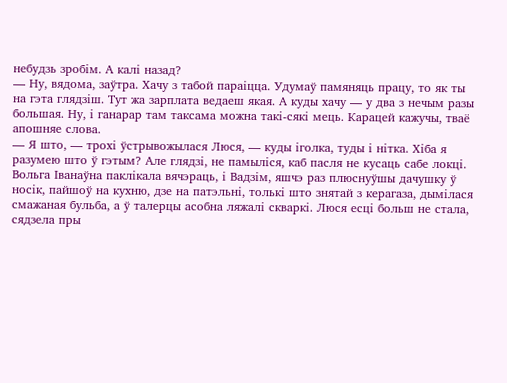небудзь зробім. А калі назад?
— Ну, вядома, заўтра. Хачу з табой параіцца. Удумаў памяняць працу, то як ты на гэта глядзіш. Тут жа зарплата ведаеш якая. А куды хачу — у два з нечым разы большая. Ну, і ганарар там таксама можна такі-сякі мець. Карацей кажучы, тваё апошняе слова.
— Я што, — трохі ўстрывожылася Люся, — куды іголка, туды і нітка. Хіба я разумею што ў гэтым? Але глядзі, не памыліся, каб пасля не кусаць сабе локці.
Вольга Іванаўна паклікала вячэраць, і Вадзім, яшчэ раз плюснуўшы дачушку ў носік, пайшоў на кухню, дзе на патэльні, толькі што знятай з керагаза, дымілася смажаная бульба, а ў талерцы асобна ляжалі скваркі. Люся есці больш не стала, сядзела пры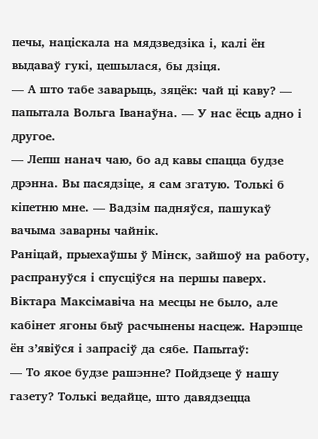печы, націскала на мядзведзіка і, калі ён выдаваў гукі, цешылася, бы дзіця.
— А што табе заварыць, зяцёк: чай ці каву? — папытала Вольга Іванаўна. — У нас ёсць адно і другое.
— Лепш нанач чаю, бо ад кавы спацца будзе дрэнна. Вы пасядзіце, я сам згатую. Толькі б кіпетню мне. — Вадзім падняўся, пашукаў вачыма заварны чайнік.
Раніцай, прыехаўшы ў Мінск, зайшоў на работу, распрануўся і спусціўся на першы паверх. Віктара Максімавіча на месцы не было, але кабінет ягоны быў расчынены насцеж. Нарэшце ён з’явіўся і запрасіў да сябе. Папытаў:
— То якое будзе рашэнне? Пойдзеце ў нашу газету? Толькі ведайце, што давядзецца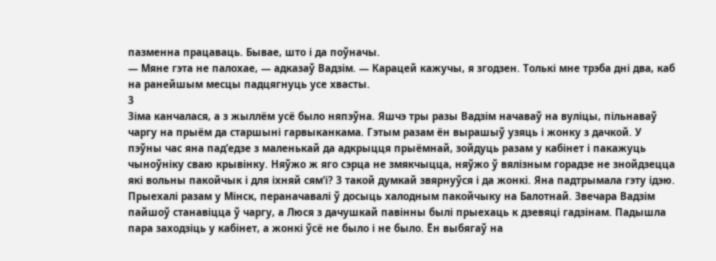пазменна працаваць. Бывае, што і да поўначы.
— Мяне гэта не палохае, — адказаў Вадзім. — Карацей кажучы, я згодзен. Толькі мне трэба дні два, каб на ранейшым месцы падцягнуць усе хвасты.
3
Зіма канчалася, а з жыллём усё было няпэўна. Яшчэ тры разы Вадзім начаваў на вуліцы, пільнаваў чаргу на прыём да старшыні гарвыканкама. Гэтым разам ён вырашыў узяць і жонку з дачкой. У пэўны час яна пад’едзе з маленькай да адкрыцця прыёмнай, зойдуць разам у кабінет і пакажуць чыноўніку сваю крывінку. Няўжо ж яго сэрца не змякчыцца, няўжо ў вялізным горадзе не знойдзецца які вольны пакойчык і для іхняй сям’і? З такой думкай звярнуўся і да жонкі. Яна падтрымала гэту ідэю. Прыехалі разам у Мінск, пераначавалі ў досыць халодным пакойчыку на Балотнай. Звечара Вадзім пайшоў станавіцца ў чаргу, а Люся з дачушкай павінны былі прыехаць к дзевяці гадзінам. Падышла пара заходзіць у кабінет, а жонкі ўсё не было і не было. Ён выбягаў на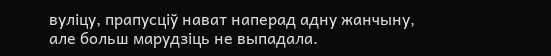вуліцу, прапусціў нават наперад адну жанчыну, але больш марудзіць не выпадала.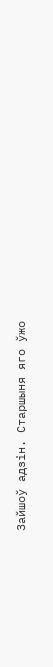Зайшоў адзін. Старшыня яго ўжо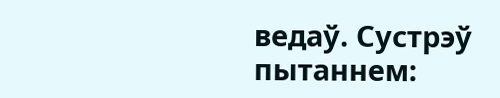ведаў. Сустрэў пытаннем: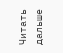Читать дальше